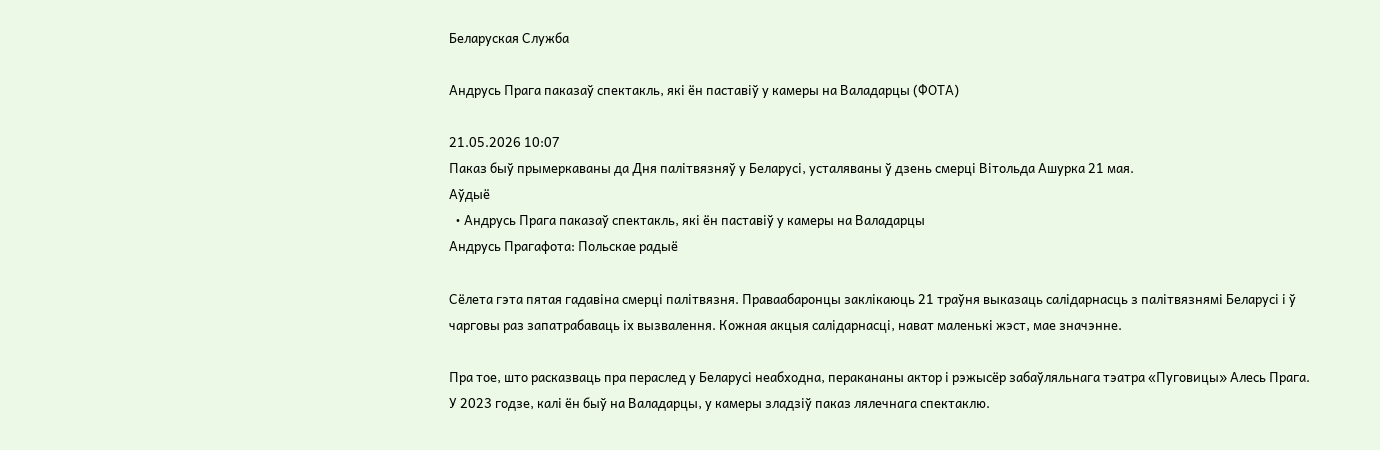Беларуская Служба

Андрусь Прага паказаў спектакль, які ён паставіў у камеры на Валадарцы (ФОТА)

21.05.2026 10:07
Паказ быў прымеркаваны да Дня палітвязняў у Беларусі, усталяваны ў дзень смерці Вітольда Ашурка 21 мая.
Аўдыё
  • Андрусь Прага паказаў спектакль, які ён паставіў у камеры на Валадарцы
Андрусь Прагафота: Польскае радыё

Сёлета гэта пятая гадавіна смерці палітвязня. Праваабаронцы заклікаюць 21 траўня выказаць салідарнасць з палітвязнямі Беларусі і ў чарговы раз запатрабаваць іх вызвалення. Кожная акцыя салідарнасці, нават маленькі жэст, мае значэнне.

Пра тое, што расказваць пра пераслед у Беларусі неабходна, перакананы актор і рэжысёр забаўляльнага тэатра «Пуговицы» Алесь Прага. У 2023 годзе, калі ён быў на Валадарцы, у камеры зладзіў паказ лялечнага спектаклю.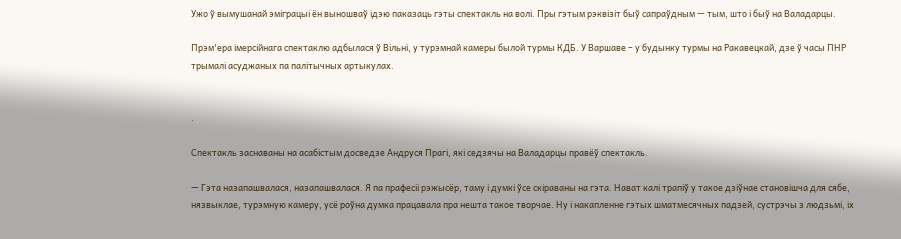Ужо ў вымушанай эміграцыі ён выношваў ідэю паказаць гэты спектакль на волі. Пры гэтым рэквізіт быў сапраўдным — тым, што і быў на Валадарцы.

Прэм'ера імерсійнага спектаклю адбылася ў Вільні, у турэмнай камеры былой турмы КДБ. У Варшаве – у будынку турмы на Ракавецкай, дзе ў часы ПНР трымалі асуджаных па палітычных артыкулах.


.

Спектакль заснаваны на асабістым досведзе Андруся Прагі, які седзячы на Валадарцы правёў спектакль.

— Гэта назапашвалася, назапашвалася. Я па прафесіі рэжысёр, таму і думкі ўсе скіраваны на гэта. Нават калі трапіў у такое дзіўнае становішча для сябе, нязвыклае, турэмную камеру, усё роўна думка працавала пра нешта такое творчае. Ну і накапленне гэтых шматмесячных падзей, сустрэчы з людзьмі, іх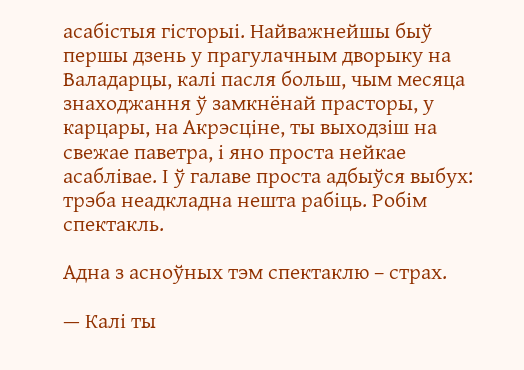асабістыя гісторыі. Найважнейшы быў першы дзень у прагулачным дворыку на Валадарцы, калі пасля больш, чым месяца знаходжання ў замкнёнай прасторы, у карцары, на Акрэсціне, ты выходзіш на свежае паветра, і яно проста нейкае асаблівае. І ў галаве проста адбыўся выбух: трэба неадкладна нешта рабіць. Робім спектакль.

Адна з асноўных тэм спектаклю – страх.

— Калі ты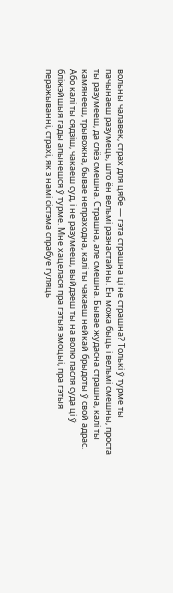вольны чалавек, страх для цябе — гэта страшна ці не страшна? Толькі ў турме ты пачынаеш разумець, што ён вельмі разнастайны. Ён можа быць і вельмі смешны, проста ты разумееш, да слёз смешна. Страшна, але смешна. Бывае жудасна страшна, калі ты камянееш, трывожна, бывае непраходна, калі ты чакаеш нейкай брыдоты ў свой адрас. Або калі ты сядзіш, чакаеш суд, і не разумееш, выйдзеш ты на волю пасля суда ці ў бліжэйшыя гады апынешся ў турме. Мне хацелася пра гэтыя эмоцыі, пра гэтыя перажыванні, страхі, як з намі сістэма спрабуе гуляць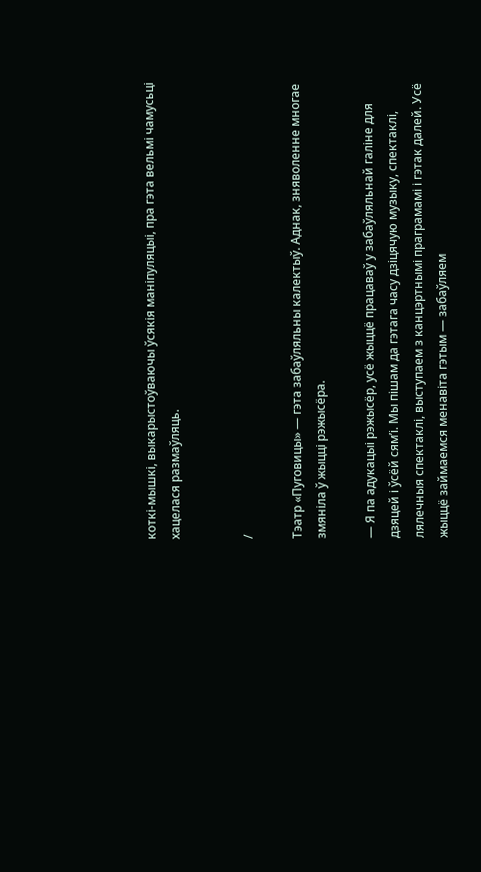коткі-мышкі, выкарыстоўваючы ўсякія маніпуляцыі, пра гэта вельмі чамусьці хацелася размаўляць.


/

Тэатр «Пуговицы» — гэта забаўляльны калектыў. Аднак, зняволенне многае змяніла ў жыцці рэжысёра.

— Я па адукацыі рэжысёр, усё жыццё працаваў у забаўляльнай галіне для дзяцей і ўсёй сямʼі. Мы пішам да гэтага часу дзіцячую музыку, спектаклі, лялечныя спектаклі, выступаем з канцэртнымі праграмамі і гэтак далей. Усё жыццё займаемся менавіта гэтым — забаўляем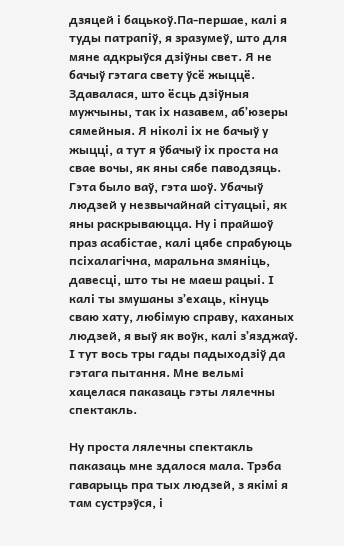дзяцей і бацькоў.Па-першае, калі я туды патрапіў, я зразумеў, што для мяне адкрыўся дзіўны свет. Я не бачыў гэтага свету ўсё жыццё. Здавалася, што ёсць дзіўныя мужчыны, так іх назавем, абʼюзеры сямейныя. Я ніколі іх не бачыў у жыцці, а тут я ўбачыў іх проста на свае вочы, як яны сябе паводзяць. Гэта было ваў, гэта шоў. Убачыў людзей у незвычайнай сітуацыі, як яны раскрываюцца. Ну і прайшоў праз асабістае, калі цябе спрабуюць псіхалагічна, маральна змяніць, давесці, што ты не маеш рацыі. І калі ты змушаны зʼехаць, кінуць сваю хату, любімую справу, каханых людзей, я выў як воўк, калі зʼязджаў. І тут вось тры гады падыходзіў да гэтага пытання. Мне вельмі хацелася паказаць гэты лялечны спектакль.

Ну проста лялечны спектакль паказаць мне здалося мала. Трэба гаварыць пра тых людзей, з якімі я там сустрэўся, і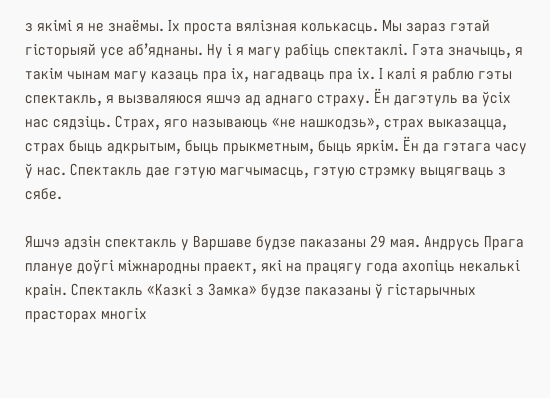з якімі я не знаёмы. Іх проста вялізная колькасць. Мы зараз гэтай гісторыяй усе абʼяднаны. Ну і я магу рабіць спектаклі. Гэта значыць, я такім чынам магу казаць пра іх, нагадваць пра іх. І калі я раблю гэты спектакль, я вызваляюся яшчэ ад аднаго страху. Ён дагэтуль ва ўсіх нас сядзіць. Страх, яго называюць «не нашкодзь», страх выказацца, страх быць адкрытым, быць прыкметным, быць яркім. Ён да гэтага часу ў нас. Спектакль дае гэтую магчымасць, гэтую стрэмку выцягваць з сябе.

Яшчэ адзін спектакль у Варшаве будзе паказаны 29 мая. Андрусь Прага плануе доўгі міжнародны праект, які на працягу года ахопіць некалькі краін. Спектакль «Казкі з Замка» будзе паказаны ў гістарычных прасторах многіх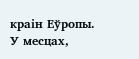краін Еўропы. У месцах,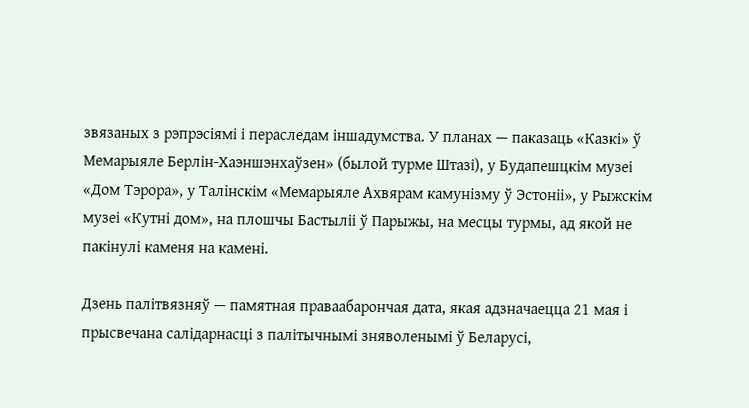звязаных з рэпрэсіямі і пераследам іншадумства. У планах — паказаць «Казкі» ў Мемарыяле Берлін-Хаэншэнхаўзен» (былой турме Штазі), у Будапешцкім музеі «Дом Тэрора», у Талінскім «Мемарыяле Ахвярам камунізму ў Эстоніі», у Рыжскім музеі «Кутні дом», на плошчы Бастыліі ў Парыжы, на месцы турмы, ад якой не пакінулі каменя на камені.

Дзень палітвязняў — памятная праваабарончая дата, якая адзначаецца 21 мая і прысвечана салідарнасці з палітычнымі зняволенымі ў Беларусі,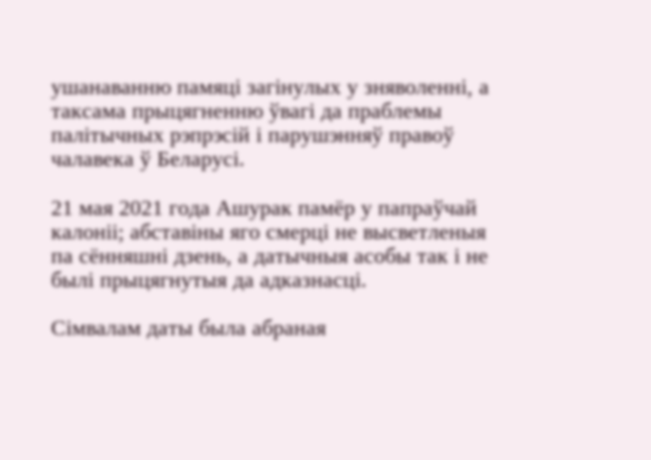ушанаванню памяці загінулых у зняволенні, а таксама прыцягненню ўвагі да праблемы палітычных рэпрэсій і парушэнняў правоў чалавека ў Беларусі.

21 мая 2021 года Ашурак памёр у папраўчай калоніі; абставіны яго смерці не высветленыя па сённяшні дзень, а датычныя асобы так і не былі прыцягнутыя да адказнасці.

Сімвалам даты была абраная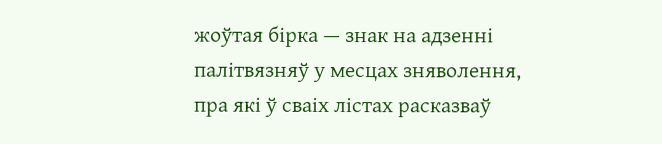жоўтая бірка — знак на адзенні палітвязняў у месцах зняволення, пра які ў сваіх лістах расказваў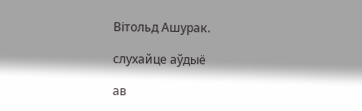Вітольд Ашурак.

слухайце аўдыё

ав